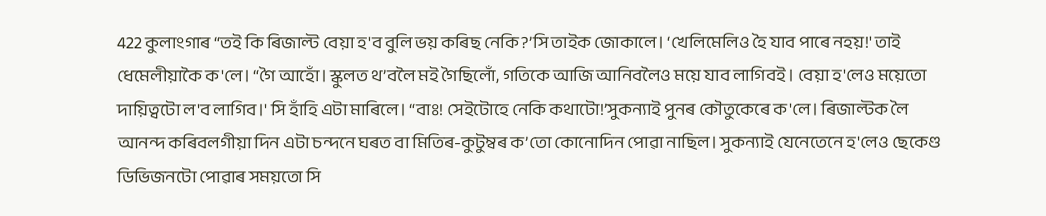422 কুলাংগাৰ “তই কি ৰিজাল্ট বেয়া হ'ব বুলি ভয় কৰিছ নেকি?’সি তাইক জোকালে। ‘খেলিমেলিও হৈ যাব পাৰে নহয়!' তাই ধেমেলীয়াকৈ ক'লে। “গৈ আহোঁ। স্কুলত থ’বলৈ মই গৈছিলোঁ, গতিকে আজি আনিবলৈও ময়ে যাব লাগিবই। বেয়া হ'লেও ময়েতো দায়িত্বটো ল'ব লাগিব।' সি হাঁহি এটা মাৰিলে। “বাঃ! সেইটোহে নেকি কথাটো!’সুকন্যাই পুনৰ কৌতুকেৰে ক'লে। ৰিজাল্টক লৈ আনন্দ কৰিবলগীয়া দিন এটা চন্দনে ঘৰত বা মিতিৰ-কুটুম্বৰ ক’তো কোনোদিন পোৱা নাছিল। সুকন্যাই যেনেতেনে হ'লেও ছেকেণ্ড ডিভিজনটো পোৱাৰ সময়তো সি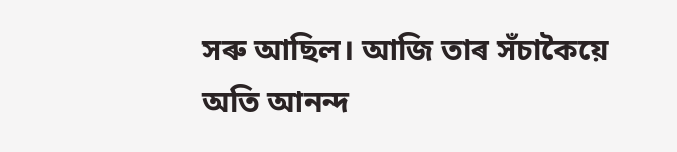সৰু আছিল। আজি তাৰ সঁচাকৈয়ে অতি আনন্দ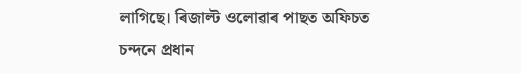লাগিছে। ৰিজাল্ট ওলোৱাৰ পাছত অফিচত চন্দনে প্ৰধান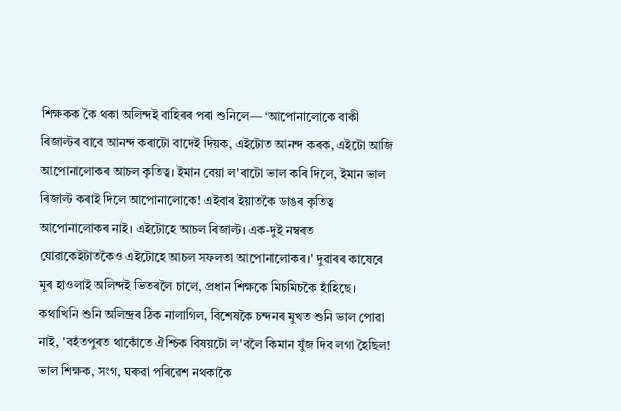শিক্ষকক কৈ থকা অলিন্দই বাহিৰৰ পৰা শুনিলে— ‘আপোনালোকে বাকী ৰিজাল্টৰ বাবে আনন্দ কৰাটো বাদেই দিয়ক, এইটোত আনন্দ কৰক, এইটো আজি আপোনালোকৰ আচল কৃতিত্ব। ইমান বেয়া ল'ৰাটো ভাল কৰি দিলে, ইমান ভাল ৰিজাল্ট কৰাই দিলে আপোনালোকে! এইবাৰ ইয়াতকৈ ডাঙৰ কৃতিত্ব আপোনালোকৰ নাই। এইটোহে আচল ৰিজাল্ট। এক-দুই নম্বৰত যোৱাকেইটাতকৈও এইটোহে আচল সফলতা আপোনালোকৰ।' দুৱাৰৰ কাষেৰে মূৰ হাওলাই অলিন্দই ভিতৰলৈ চালে, প্ৰধান শিক্ষকে মিচমিচকৈ হাঁহিছে। কথাখিনি শুনি অলিন্দ্ৰৰ ঠিক নালাগিল, বিশেষকৈ চন্দনৰ মুখত শুনি ভাল পোৱা নাই, 'বহঁতপুৰত থাকোঁতে ঐশ্চিক বিষয়টো ল'বলৈ কিমান যুঁজ দিব লগা হৈছিল! ভাল শিক্ষক, সংগ, ঘৰুৱা পৰিৱেশ নথকাকৈ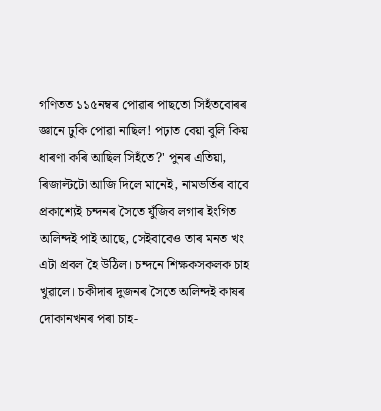গণিতত ১১৫নম্বৰ পোৱাৰ পাছতো সিহঁতবোৰৰ জ্ঞানে ঢুকি পোৱা নাছিল! পঢ়াত বেয়া বুলি কিয় ধাৰণা কৰি আছিল সিহঁতে?' পুনৰ এতিয়া, ৰিজাল্টটো আজি দিলে মানেই, নামভৰ্তিৰ বাবে প্ৰকাশ্যেই চন্দনৰ সৈতে যুঁজিব লগাৰ ইংগিত অলিন্দই পাই আছে, সেইবাবেও তাৰ মনত খং এটা প্ৰবল হৈ উঠিল। চন্দনে শিক্ষকসকলক চাহ খুৱালে। চকীদাৰ দুজনৰ সৈতে অলিন্দই কাষৰ দোকানখনৰ পৰা চাহ-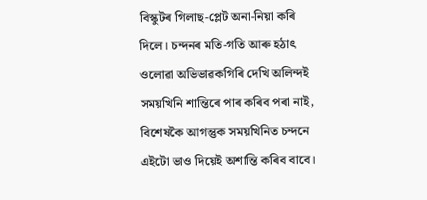বিস্কুটৰ গিলাছ-প্লেট অনা-নিয়া কৰি দিলে। চন্দনৰ মতি-গতি আৰু হঠাৎ ওলোৱা অভিভাৱকগিৰি দেখি অলিন্দই সময়খিনি শান্তিৰে পাৰ কৰিব পৰা নাই, বিশেষকৈ আগন্তুক সময়খিনিত চন্দনে এইটো ভাও দিয়েই অশান্তি কৰিব বাবে।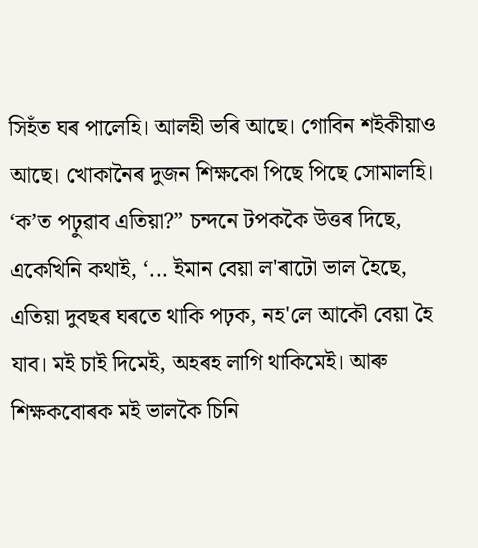সিহঁত ঘৰ পালেহি। আলহী ভৰি আছে। গোবিন শইকীয়াও আছে। খোকানৈৰ দুজন শিক্ষকো পিছে পিছে সোমালহি। ‘ক’ত পঢ়ুৱাব এতিয়া?” চন্দনে টপককৈ উত্তৰ দিছে, একেখিনি কথাই, ‘... ইমান বেয়া ল'ৰাটো ভাল হৈছে, এতিয়া দুবছৰ ঘৰতে থাকি পঢ়ক, নহ'লে আকৌ বেয়া হৈ যাব। মই চাই দিমেই, অহৰহ লাগি থাকিমেই। আৰু শিক্ষকবোৰক মই ভালকৈ চিনি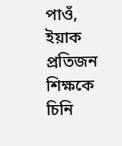পাওঁ, ইয়াক প্ৰতিজন শিক্ষকে চিনি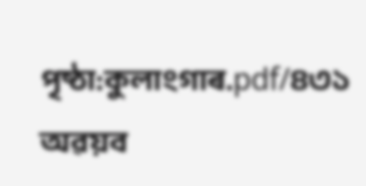পৃষ্ঠা:কুলাংগাৰ.pdf/৪৩১
অৱয়ব